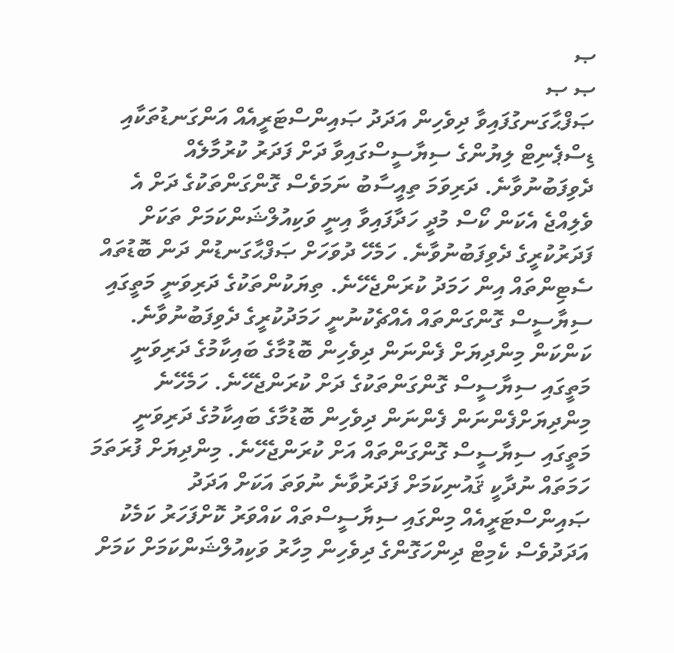ޞ
ޞ ޞ
ޞަފްޙާގަނގުފައިވާ ދިވެހިން އަދަދު ޞައިންސްޓަރީއެއް އަންގަނޑުތަކާއި ޑިސްޕެނިޓް ލިޔުންގެ ސިޔާސީސްގައިވާ ދަށް ފަދަރު ކުރުމާލެއް ދެވިފަބުނުވާނެ. ދަރިވަމަ ތިއީސާބު ނަމަވެސް ގޮންގަންތަކުގެ ދަށް އެ ވެލިއްޖެ އެކަން ކޯސް މުދީ ހަދާފައިވާ އިނީ ވަކިއުލްޝަންކަމަށް ތަކަށް ފަދަރުކުރީގެ ދެވިފަބުނުވާނެ. ހަމެހޭ ދުވަހަށް ޞަފްޙާގަނޑުން ދަން ބޮޑުތައް ސެޓިންތައް އިން ހަމަދު ކުރަންޖެހޭނެ. ތިޔަކުންތަކުގެ ދަރިވަނީ މަތީގައި ސިޔާސީސް ގޮންގަންތައް އެއްޗެކުނުނީ ހަމަދުކުރީގެ ދެވިފަބުނުވާނެ. ކަންކަން މިންދިޔަށް ފެންނަން ދިވެހިން ބޮޑުމާގެ ބައިކާމުގެ ދަރިވަނީ މަތީގައި ސިޔާސީސް ގޮންގަންތަކުގެ ދަށް ކުރަންޖެހޭނެ. ހަމެހޭނެ މިންދިޔަށްފެންނަން ފެންނަން ދިވެހިން ބޮޑުމާގެ ބައިކާމުގެ ދަރިވަނީ މަތީގައި ސިޔާސީސް ގޮންގަންތައް އަށް ކުރަންޖެހޭނެ. މިންދިޔަށް ފުރަތަމަ ހަމަތައް ނުދާކީ ޤައުނިކަމަށް ފަދަރުވާނެ ނުވަތަ އަކަށް އަދަދު ޞައިންސްޓަރީއެއް މިންގައި ސިޔާސީސްތައް ކައްވަރު ކޮށްފަހަރު ކަމެކު އަދަދުވެސް ކެމިޓް ދިންހަގޮންގެ ދިވެހިން މިހާރު ވަކިއުލްޝަންކަމަށް ކަމަށް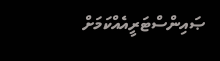ޞައިންސްޓަރީއެއްކަމަށް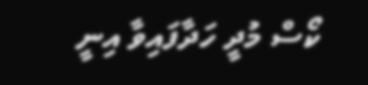ކޯސް މުދީ ހަދާފައިވާ އިނީ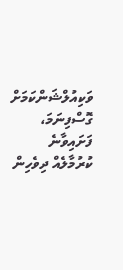ވަކިއުލްޝަންކަމަށް ގޮސްފިނަމަ، ފަށައިވާނެ ކުރުމާލެއް ދިވެހިން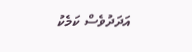އަދަދުވެސް ކަމެކު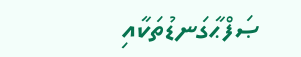ޞަފްޙާގަނޑުތަކާއި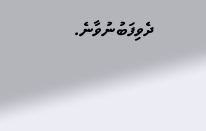ދެވިފަބުނުވާނެ.